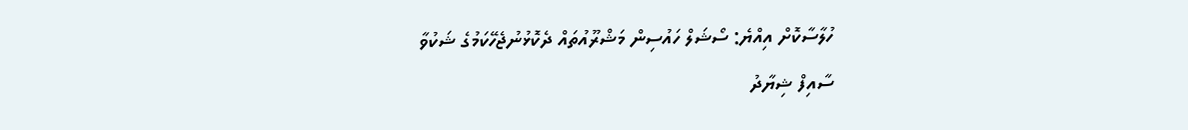ހުލާސާކޮށް އިއްޔެ: ސޯޝަލް ހައުސިން މަޝްރޫއުތައް ދެކޮޅުނުޖެހޭކަމުގެ ޝަކުވާ
ސާއިފް ޝިޔާދު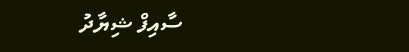ސާއިފް ޝިޔާދު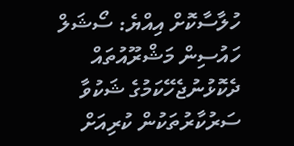ހުލާސާކޮށް އިއްޔެ: ސޯޝަލް ހައުސިން މަޝްރޫއުތައް ދެކޮޅުނުޖެހޭކަމުގެ ޝަކުވާ
ސަރުކާރުތަކުން ކުރިއަށް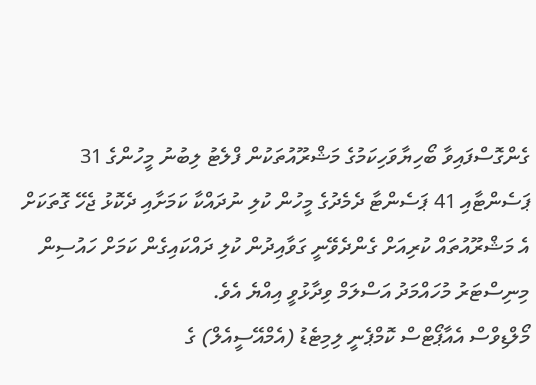ގެންގޮސްފައިވާ ބޯހިޔާވަހިކަމުގެ މަޝްރޫއުތަކުން ފްލެޓު ލިބުނު މީހުންގެ 31 ޕަސެންޓާއި 41 ޕަސެންޓާ ދެމެދުގެ މީހުން ކުލި ނުދައްކާ ކަމަށާއި ދެކޮޅު ޖެހޭ ގޮތަކަށް އެ މަޝްރޫއުތައް ކުރިއަށް ގެންދެވޭނީ ގަވާއިދުން ކުލި ދައްކައިގެން ކަމަށް ހައުސިން މިނިސްޓަރު މުހައްމަދު އަސްލަމް ވިދާޅުވީ އިއްޔެ އެވެ.
މޯލްޑިވްސް އެއާޕޯޓްސް ކޮމްޕެނީ ލިމިޓެޑު (އެމްއޭސީއެލް) ގެ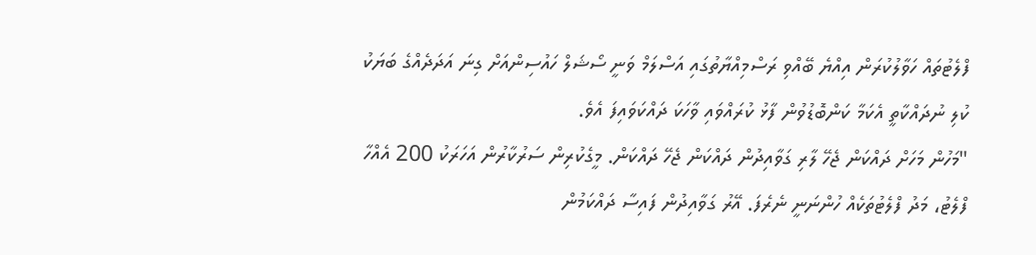ފްލެޓުތައް ހަވާލުކުރަން އިއްޔެ ބޭއްވި ރަސްމިއްޔާތުގައި އަސްލަމް ވަނީ ސޯޝަލް ހައުސިންއަށް ގިނަ އަދަދެއްގެ ބަޔަކު ކުލި ނުދައްކާތީ އެކަމާ ކަންބޮޑުވުން ފާޅު ކުރައްވައި ވާހަކަ ދައްކަވައިފަ އެވެ.
"މަހުން މަހަށް ދައްކަން ޖެހޭ ލާރި ގަވާއިދުން ދައްކަން ޖެހޭ ދައްކަން. މީގެކުރިން ސަރުކާރުން އަހަރަކު 200 އެއްހާ ފްލެޓު، މަދު ފްލެޓުތަކެއް ހުންނަނީ ނެރެފަ. އޭރު ގަވާއިދުން ފައިސާ ދައްކަމުން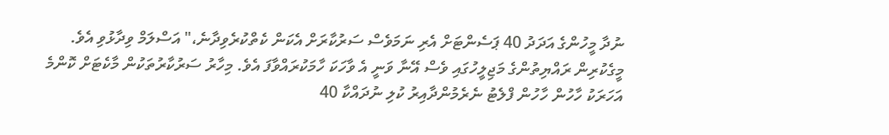ނުދާ މީހުންގެ އަދަދު 40 ޕަސެންޓަށް އެރި ނަމަވެސް ސަރުކާރަށް އެކަން ކެތްކުރެވިދާނެ،" އަސްލަމް ވިދާޅުވި އެވެ.
މީގެކުރިން ރައްޔިތުންގެ މަޖިލީހުގައި ވެސް އޭނާ ވަނީ އެ ވާހަކަ ހާމަކުރައްވާފަ އެވެ. މިހާރު ސަރުކާރުތަކުން މާކެޓަށް ކޮންމެ އަހަރަކު ހާހުން ހާހުން ފްލެޓު ނެރެމުންދާއިރު ކުލި ނުދައްކާ 40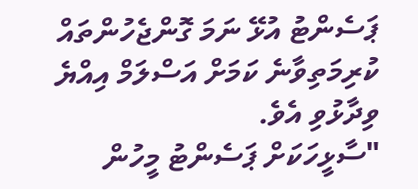ޕަސެންޓު އުޅޭ ނަމަ ގޮންޖެހުންތައް ކުރިމަތިވާނެ ކަމަށް އަސްލަމް އިއްޔެ ވިދާޅުވި އެވެ.
"ސާޅީހަކަށް ޕަސެންޓު މީހުން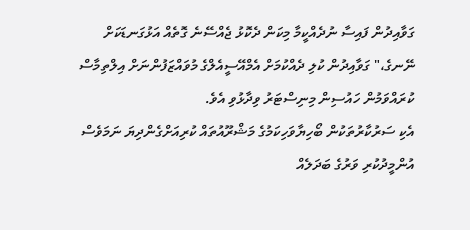ގަވާއިދުން ފައިސާ ނުދެއްކީމާ މިކަން ދެކޮޅު ޖެއްސޭނެ ގޮތެއް އަޅުގަނޑަކަށް ނޭނގެ،" ގަވާއިދުން ކުލި ދެއްކުމަށް އެމްއޭސީއެލްގެ މުވައްޒަފުންނަށް އިލްތިމާސް ކުރައްވަމުން ހައުސިން މިނިސްޓަރު ވިދާޅުވި އެވެ.
އެކި ސަރުކާރުތަކުން ބޯހިޔާވަހިކަމުގެ މަޝްރޫއުތައް ކުރިއަށްގެންދިޔަ ނަމަވެސް އުންމީދުކުރި ވަރުގެ ބަދަލެއް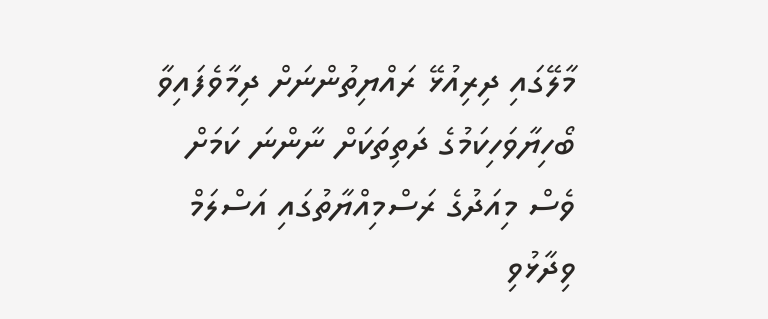މާލޭގައި ދިރިއުޅޭ ރައްޔިތުންނަށް ދިމާވެފައިވާ ބޯހިޔާވަހިކަމުގެ ދަތިތަކަށް ނާންނަ ކަމަށް ވެސް މިއަދުގެ ރަސްމިއްޔާތުގައި އަސްލަމް ވިދާޅުވި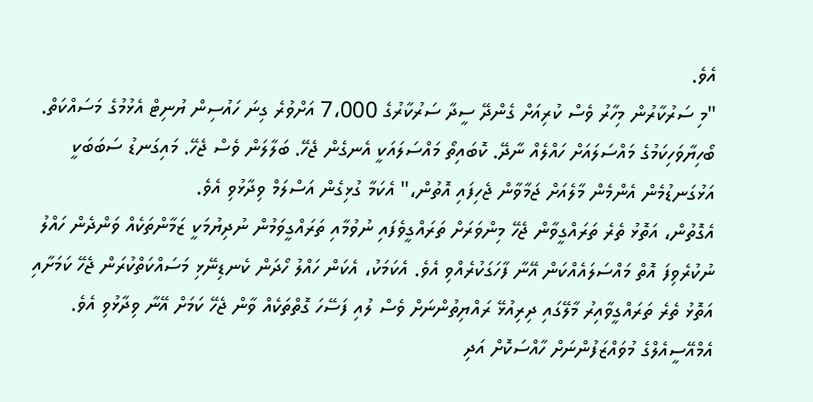އެވެ.
"މި ސަރުކާރުން މިހާރު ވެސް ކުރިއަށް ގެންދޭ ސީދާ ސަރުކާރުގެ 7،000 އަށްވުރެ ގިނަ ހައުސިން ޔުނިޓް އެޅުމުގެ މަސައްކަތް. ބޯހިޔާވަހިކަމުގެ މައްސަލައަށް ހައްލެއް ނާދޭ. ކޮބައިތޯ މައްސަލައަކީ އެނގެން ޖެހޭ. ބަލާލަން ވެސް ޖެހޭ. މައިގަނޑު ސަބަބަކީ އަޅުގަނޑުމެން އެންމެން މާލެއަށް ޖަމާވާން ޖެހިފައި އޮތުން،" އެކަމާ ގުޅިގެން އަސްލަމް ވިދާޅުވި އެވެ.
އެގޮތުން، އަތޮޅު ތެރެ ތަރައްގީވާން ޖެހޭ މިންވަރަށް ތަރައްގީވެފައި ނުވުމާއި ތަރައްގީވަމުން ނުދިޔުމަކީ ޒަމާންތަކެއް ވަންދެން ހައްލު ނުކުރެވިފަ އޮތް މައްސަލައެއްކަން އޭނާ ފާހަގަކުރެއްވި އެވެ. އެކަމަކު، އެކަން ހައްލު ހޯދަން ކެނޑިނޭޅި މަސައްކަތްކުރަން ޖެހޭ ކަމަށާއި އަތޮޅު ތެރެ ތަރައްގީވާއިރު މާލޭގައި ދިރިއުޅޭ ރައްޔިތުންނަށް ވެސް ލުއި ފަސޭހަ ގޮތްތަކެއް ވާން ޖެހޭ ކަމަށް އޭނާ ވިދާޅުވި އެވެ.
އެމްއޭސީއެލްގެ މުވައްޒަފުންނަށް ހާއްސަކޮށް އަދި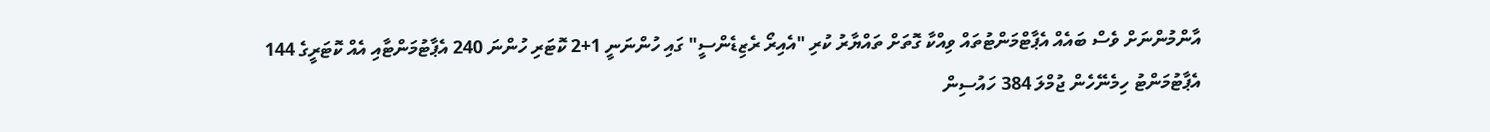އާންމުންނަށް ވެސް ބައެއް އެޕާޓްމަންޓުތައް ވިއްކާ ގޮތަށް ތައްޔާރު ކުރި "އެއިރޯ ރެޒިޑެންސީ" ގައި ހުންނަނީ 1+2 ކޮޓަރި ހުންނަ 240 އެޕާޓުމަންޓާއި އެއް ކޮޓަރީގެ 144 އެޕާޓުމަންޓު ހިމެނޭހެން ޖުމްލަ 384 ހައުސިން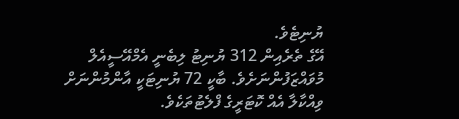ޔުނިޓެވެ.
އޭގެ ތެރެއިން 312 ޔުނިޓު ލިބެނީ އެމްއޭސީއެލް މުވައްޒަފުންނަށެވެ. ބާކީ 72 ޔުނިޓަކީ އާންމުންނަށް ވިއްކާލާ އެއް ކޮޓަރީގެ ފްލެޓުތަކެވެ.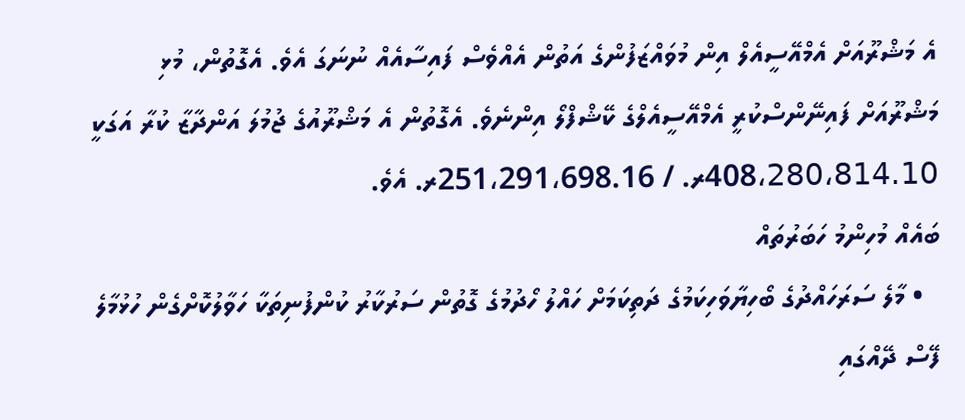އެ މަޝްރޫއަށް އެމްއޭސީއެލް އިން މުވައްޒަފުންގެ އަތުން އެއްވެސް ފައިސާއެއް ނުނަގަ އެވެ. އެގޮތުން، މުޅި މަޝްރޫއަށް ފައިނޭންސްކުރީ އެމްއޭސީއެލްގެ ކޭޝްފްލޯ އިންނެވެ. އެގޮތުން އެ މަޝްރޫއުގެ ޖުމުލަ އަންދާޒާ ކުރާ އަގަކީ 408،280،814.10ރ. / 251،291،698.16ރ. އެވެ.
ބައެއް މުހިންމު ހަބަރުތައް
  • މާލެ ސަރަހައްދުގެ ބޯހިޔާވަހިކަމުގެ ދަތިކަމަށް ހައްލު ހޯދުމުގެ ގޮތުން ސަރުކާރު ކުންފުނިތަކާ ހަވާލުކޮށްގެން ހުޅުމާލެ ފޭސް ދޭއްގައި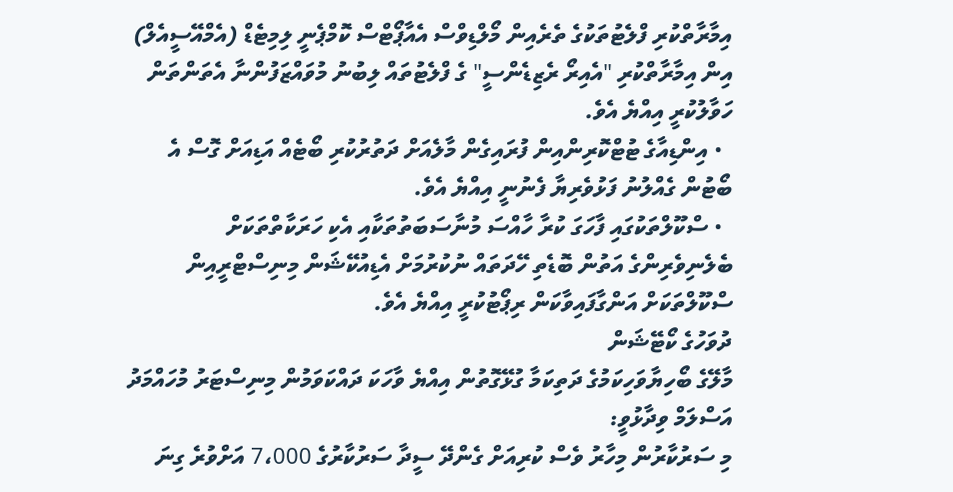އިމާރާތްކުރި ފްލެޓުތަކުގެ ތެރެއިން މޯލްޑިވްސް އެއާޕޯޓްސް ކޮމްޕެނީ ލިމިޓެޑް (އެމްއޭސީއެލް) އިން އިމާރާތްކުރި "އެއިރޯ ރެޒިޑެންސީ" ގެ ފްލެޓުތައް ލިބުނު މުވައްޒަފުންނާ އެތަންތަން ހަވާލުކުރީ އިއްޔެ އެވެ.
  • އިންޑިއާގެ ޓުޓްކޮރިންއިން ފުރައިގެން މާލެއަށް ދަތުރުކުރި ބޯޓެއް އަޑިއަށް ގޮސް އެ ބޯޓުން ގެއްލުނު ފަޅުވެރިޔާ ފެނުނީ އިއްޔެ އެވެ.
  • ސްކޫލްތަކުގައި ފާހަގަ ކުރާ ހާއްސަ މުނާސަބަތުތަކާއި އެކި ހަރަކާތްތަކަށް ބެލެނިވެރިންގެ އަތުން ބޮޑެތި ހޭދަތައް ނުކުރުމަށް އެޑިއުކޭޝަން މިނިސްޓްރީއިން ސްކޫލްތަކަށް އަންގާފައިވާކަން ރިޕޯޓުކުރީ އިއްޔެ އެވެ.
ދުވަހުގެ ކޯޓޭޝަން
މާލޭގެ ބޯހިޔާވަހިކަމުގެ ދަތިކަމާ ގުޅޭގޮތުން އިއްޔެ ވާހަކަ ދައްކަވަމުން މިނިސްޓަރު މުހައްމަދު އަސްލަމް ވިދާޅުވީ:
މި ސަރުކާރުން މިހާރު ވެސް ކުރިއަށް ގެންދޭ ސީދާ ސަރުކާރުގެ 7،000 އަށްވުރެ ގިނަ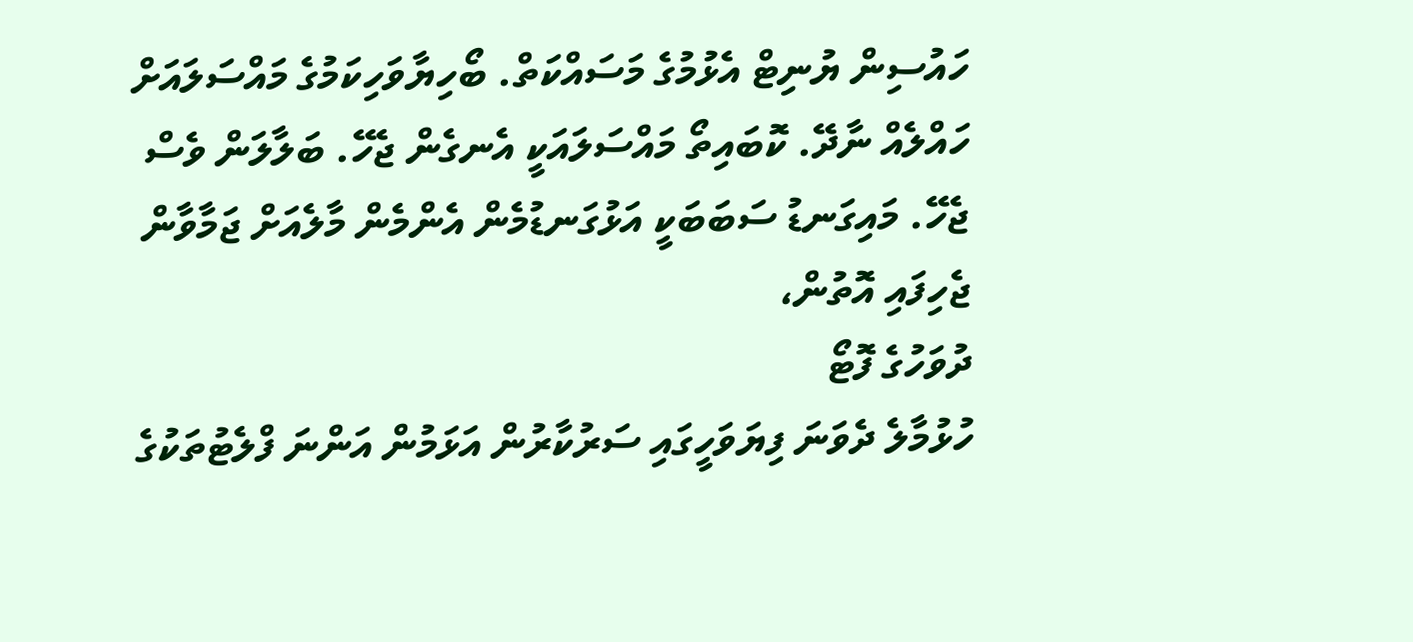ހައުސިން ޔުނިޓް އެޅުމުގެ މަސައްކަތް. ބޯހިޔާވަހިކަމުގެ މައްސަލައަށް ހައްލެއް ނާދޭ. ކޮބައިތޯ މައްސަލައަކީ އެނގެން ޖެހޭ. ބަލާލަން ވެސް ޖެހޭ. މައިގަނޑު ސަބަބަކީ އަޅުގަނޑުމެން އެންމެން މާލެއަށް ޖަމާވާން ޖެހިފައި އޮތުން،
ދުވަހުގެ ފޮޓޯ
ހުޅުމާލެ ދެވަނަ ފިޔަވަހީގައި ސަރުކާރުން އަޅަމުން އަންނަ ފްލެޓުތަކުގެ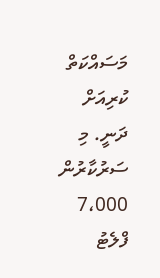މަސައްކަތް ކުރިއަށް ދަނީ. މި ސަރުކާރުން 7،000 ފްލެޓު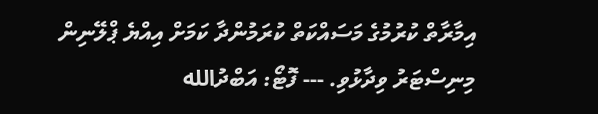އިމާރާތް ކުރުމުގެ މަސައްކަތް ކުރަމުންދާ ކަމަށް އިއްޔެ ޕްލޭނިން މިނިސްޓަރު ވިދާޅުވި. --- ފޮޓޯ: އަބްދުالله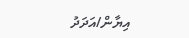އިޔާން/އަދަދު